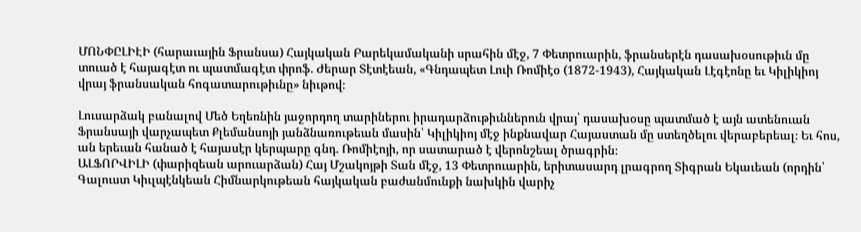ՄՈՆՓԸԼԻԷԻ (հարաւային Ֆրանսա) Հայկական Բարեկամականի սրահին մէջ, 7 Փետրուարին, ֆրանսերէն դասախօսութիւն մը տուած է հայագէտ ու պատմագէտ փրոֆ. Ժերար Տէտէեան, «Գնդապետ Լուի Ռոմիէօ (1872-1943), Հայկական Լէգէոնը եւ Կիլիկիոյ վրայ ֆրանսական հոգատարութիւնը» նիւթով։

Լուսարձակ բանալով Մեծ Եղեռնին յաջորդող տարիներու իրադարձութիւններուն վրայ՝ դասախօսը պատմած է այն ատենուան Ֆրանսայի վարչապետ Քլեմանսոյի յանձնառութեան մասին՝ Կիլիկիոյ մէջ ինքնավար Հայաստան մը ստեղծելու վերաբերեալ։ Եւ հոս, ան երեւան հանած է հայասէր կերպարը գնդ. Ռոմիէոյի, որ սատարած է վերոնշեալ ծրագրին։
ԱԼՖՈՐՎԻԼԻ (փարիզեան արուարձան) Հայ Մշակոյթի Տան մէջ, 13 Փետրուարին, երիտասարդ լրագրող Տիգրան Եկաւեան (որդին՝ Գալուստ Կիւլպէնկեան Հիմնարկութեան հայկական բաժանմունքի նախկին վարիչ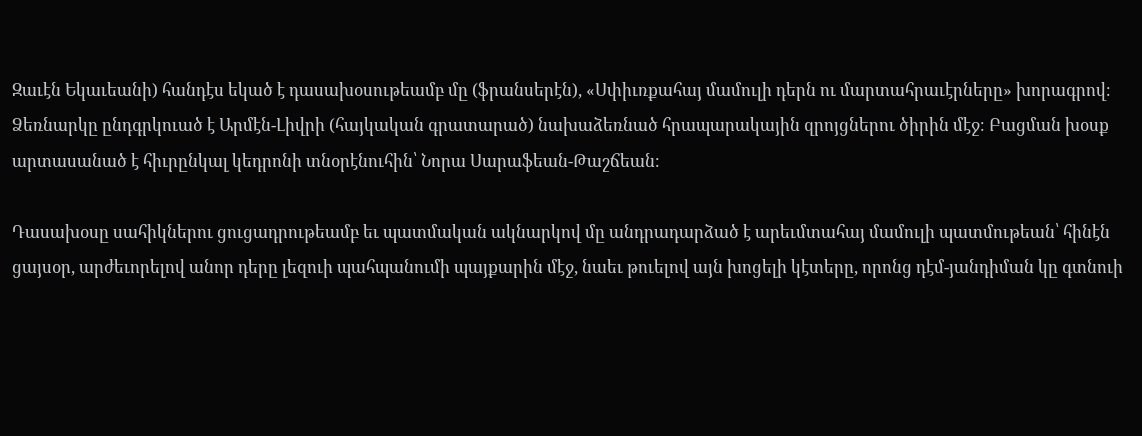Զաւէն Եկաւեանի) հանդէս եկած է դասախօսութեամբ մը (ֆրանսերէն), «Սփիւռքահայ մամուլի դերն ու մարտահրաւէրները» խորագրով։ Ձեռնարկը ընդգրկուած է Արմէն-Լիվրի (հայկական գրատարած) նախաձեռնած հրապարակային զրոյցներու ծիրին մէջ։ Բացման խօսք արտասանած է հիւրընկալ կեդրոնի տնօրէնուհին՝ Նորա Սարաֆեան-Թաշճեան։

Դասախօսը սահիկներու ցուցադրութեամբ եւ պատմական ակնարկով մը անդրադարձած է արեւմտահայ մամուլի պատմութեան՝ հինէն ցայսօր, արժեւորելով անոր դերը լեզուի պահպանումի պայքարին մէջ, նաեւ թուելով այն խոցելի կէտերը, որոնց դէմ-յանդիման կը գտնուի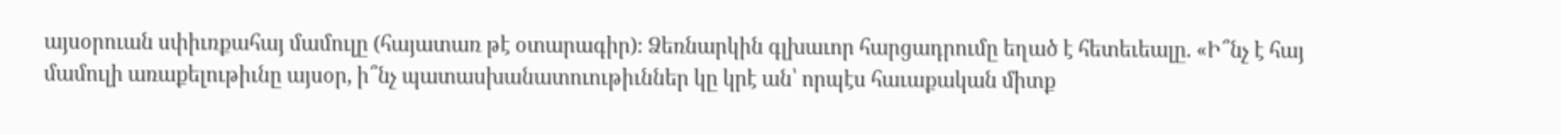այսօրուան սփիւռքահայ մամուլը (հայատառ թէ օտարագիր)։ Ձեռնարկին գլխաւոր հարցադրումը եղած է հետեւեալը. «Ի՞նչ է հայ մամուլի առաքելութիւնը այսօր, ի՞նչ պատասխանատուութիւններ կը կրէ ան՝ որպէս հաւաքական միտք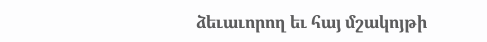ձեւաւորող եւ հայ մշակոյթի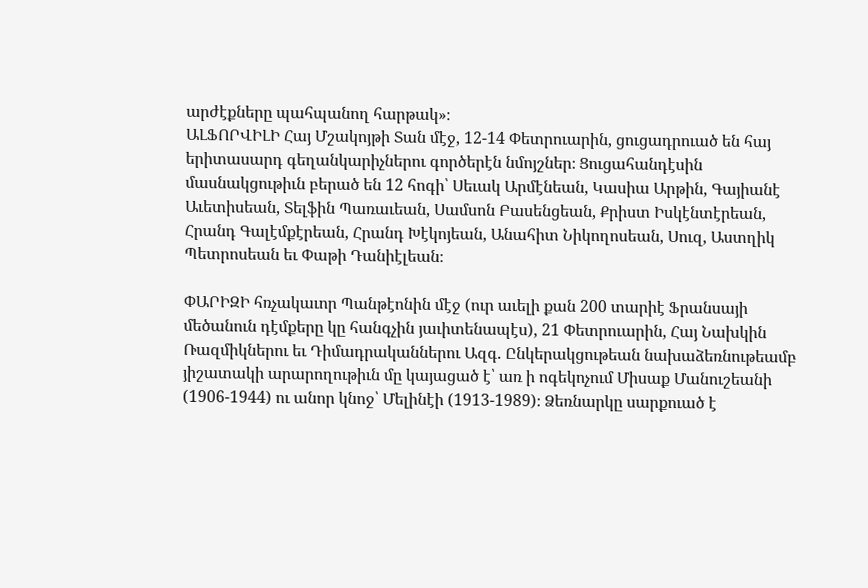արժէքները պահպանող հարթակ»։
ԱԼՖՈՐՎԻԼԻ Հայ Մշակոյթի Տան մէջ, 12-14 Փետրուարին, ցուցադրուած են հայ երիտասարդ գեղանկարիչներու գործերէն նմոյշներ։ Ցուցահանդէսին մասնակցութիւն բերած են 12 հոգի՝ Սեւակ Արմէնեան, Կասիա Արթին, Գայիանէ Աւետիսեան, Տելֆին Պառաւեան, Սամսոն Բասենցեան, Քրիստ Իսկէնտէրեան, Հրանդ Գալէմքէրեան, Հրանդ Խէկոյեան, Անահիտ Նիկողոսեան, Սուզ, Աստղիկ Պետրոսեան եւ Փաթի Դանիէլեան։

ՓԱՐԻԶԻ հռչակաւոր Պանթէոնին մէջ (ուր աւելի քան 200 տարիէ Ֆրանսայի մեծանուն դէմքերը կը հանգչին յաւիտենապէս), 21 Փետրուարին, Հայ Նախկին Ռազմիկներու եւ Դիմադրականներու Ազգ. Ընկերակցութեան նախաձեռնութեամբ յիշատակի արարողութիւն մը կայացած է՝ առ ի ոգեկոչում Միսաք Մանուշեանի (1906-1944) ու անոր կնոջ՝ Մելինէի (1913-1989)։ Ձեռնարկը սարքուած է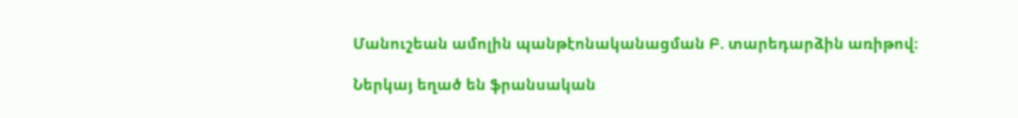Մանուշեան ամոլին պանթէոնականացման Բ. տարեդարձին առիթով։

Ներկայ եղած են ֆրանսական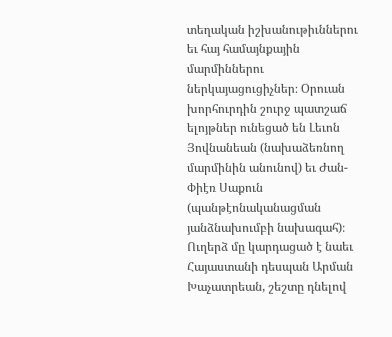տեղական իշխանութիւններու եւ հայ համայնքային մարմիններու ներկայացուցիչներ։ Օրուան խորհուրդին շուրջ պատշաճ ելոյթներ ունեցած են Լեւոն Յովնանեան (նախաձեռնող մարմինին անունով) եւ Ժան-Փիէռ Սաքուն (պանթէոնականացման յանձնախումբի նախագահ)։ Ուղերձ մը կարդացած է նաեւ Հայաստանի դեսպան Արման Խաչատրեան, շեշտը դնելով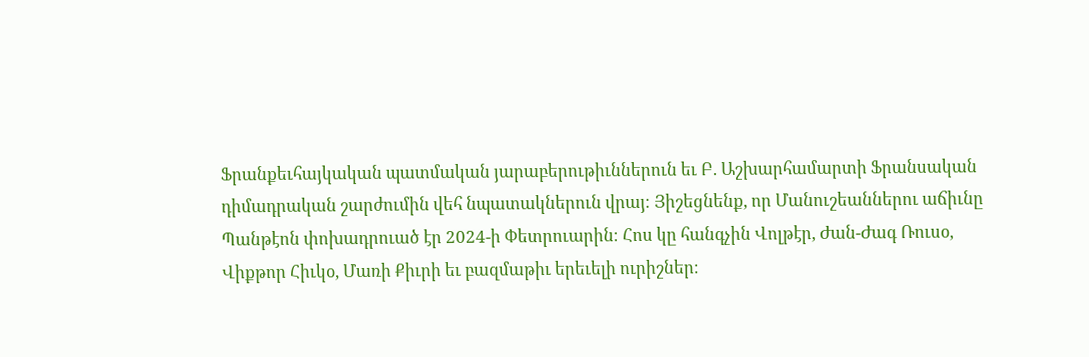Ֆրանքեւհայկական պատմական յարաբերութիւններուն եւ Բ. Աշխարհամարտի Ֆրանսական դիմադրական շարժումին վեհ նպատակներուն վրայ։ Յիշեցնենք, որ Մանուշեաններու աճիւնը Պանթէոն փոխադրուած էր 2024-ի Փետրուարին։ Հոս կը հանգչին Վոլթէր, Ժան-Ժագ Ռուսօ, Վիքթոր Հիւկօ, Մառի Քիւրի եւ բազմաթիւ երեւելի ուրիշներ։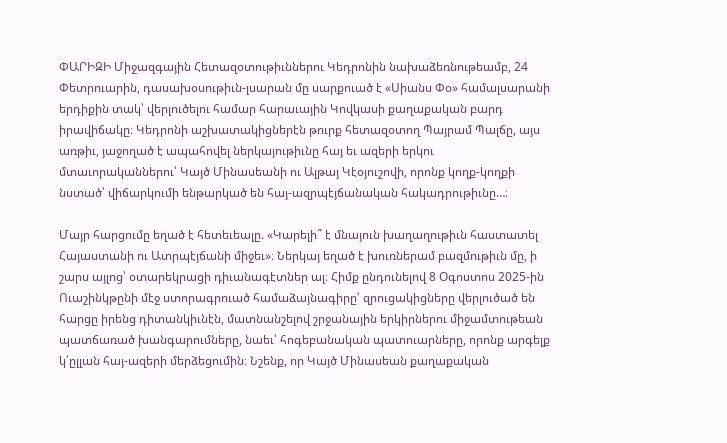ՓԱՐԻԶԻ Միջազգային Հետազօտութիւններու Կեդրոնին նախաձեռնութեամբ, 24 Փետրուարին, դասախօսութիւն-լսարան մը սարքուած է «Սիանս Փօ» համալսարանի երդիքին տակ՝ վերլուծելու համար հարաւային Կովկասի քաղաքական բարդ իրավիճակը։ Կեդրոնի աշխատակիցներէն թուրք հետազօտող Պայրամ Պալճը, այս առթիւ, յաջողած է ապահովել ներկայութիւնը հայ եւ ազերի երկու մտաւորականներու՝ Կայծ Մինասեանի ու Ալթայ Կէօյուշովի, որոնք կողք-կողքի նստած՝ վիճարկումի ենթարկած են հայ-ազրպէյճանական հակադրութիւնը…։

Մայր հարցումը եղած է հետեւեալը. «Կարելի՞ է մնայուն խաղաղութիւն հաստատել Հայաստանի ու Ատրպէյճանի միջեւ»։ Ներկայ եղած է խուռներամ բազմութիւն մը, ի շարս այլոց՝ օտարեկրացի դիւանագէտներ ալ։ Հիմք ընդունելով 8 Օգոստոս 2025-ին Ուաշինկթընի մէջ ստորագրուած համաձայնագիրը՝ զրուցակիցները վերլուծած են հարցը իրենց դիտանկիւնէն, մատնանշելով շրջանային երկիրներու միջամտութեան պատճառած խանգարումները, նաեւ՝ հոգեբանական պատուարները, որոնք արգելք կ՛ըլլան հայ-ազերի մերձեցումին։ Նշենք, որ Կայծ Մինասեան քաղաքական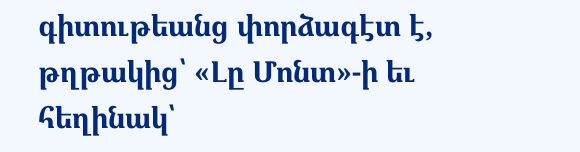գիտութեանց փորձագէտ է, թղթակից՝ «Լը Մոնտ»-ի եւ հեղինակ՝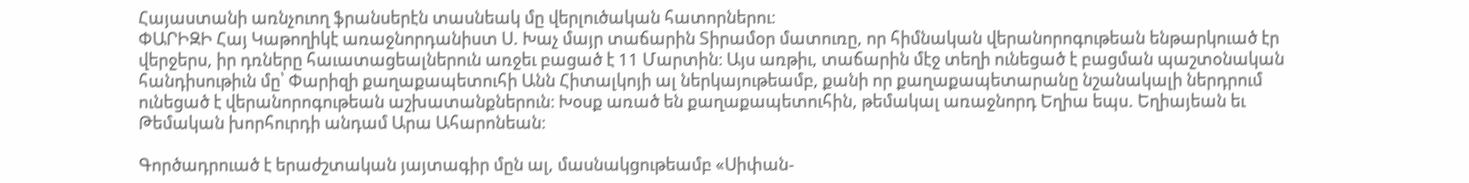Հայաստանի առնչուող ֆրանսերէն տասնեակ մը վերլուծական հատորներու։
ՓԱՐԻԶԻ Հայ Կաթողիկէ առաջնորդանիստ Ս. Խաչ մայր տաճարին Տիրամօր մատուռը, որ հիմնական վերանորոգութեան ենթարկուած էր վերջերս, իր դռները հաւատացեալներուն առջեւ բացած է 11 Մարտին։ Այս առթիւ, տաճարին մէջ տեղի ունեցած է բացման պաշտօնական հանդիսութիւն մը՝ Փարիզի քաղաքապետուհի Անն Հիտալկոյի ալ ներկայութեամբ, քանի որ քաղաքապետարանը նշանակալի ներդրում ունեցած է վերանորոգութեան աշխատանքներուն։ Խօսք առած են քաղաքապետուհին, թեմակալ առաջնորդ Եղիա եպս. Եղիայեան եւ Թեմական խորհուրդի անդամ Արա Ահարոնեան։

Գործադրուած է երաժշտական յայտագիր մըն ալ, մասնակցութեամբ «Սիփան-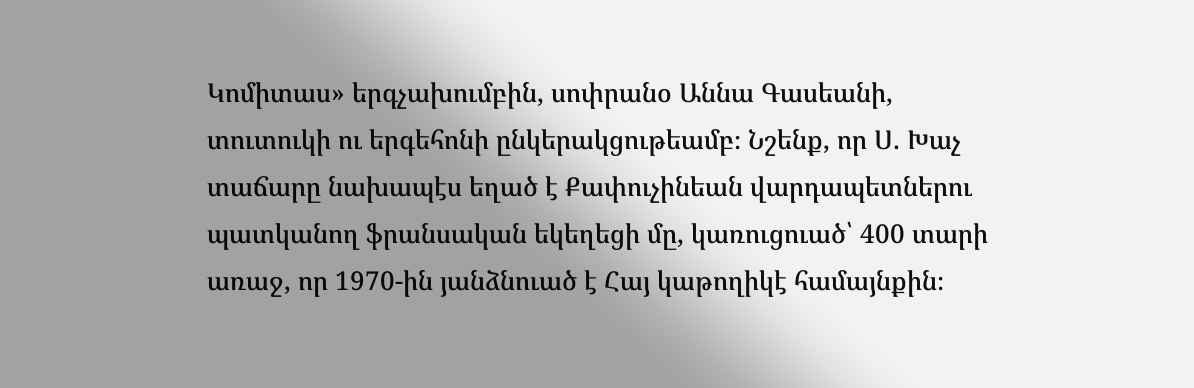Կոմիտաս» երգչախումբին, սոփրանօ Աննա Գասեանի, տուտուկի ու երգեհոնի ընկերակցութեամբ։ Նշենք, որ Ս. Խաչ տաճարը նախապէս եղած է Քափուչինեան վարդապետներու պատկանող ֆրանսական եկեղեցի մը, կառուցուած՝ 400 տարի առաջ, որ 1970-ին յանձնուած է Հայ կաթողիկէ համայնքին։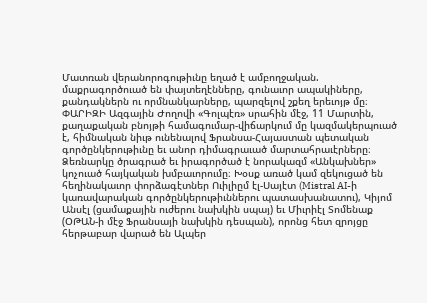Մատռան վերանորոգութիւնը եղած է ամբողջական. մաքրագործուած են փայտեղէնները, գունաւոր ապակիները, քանդակներն ու որմնանկարները, պարզելով շքեղ երեւոյթ մը։
ՓԱՐԻԶԻ Ազգային Ժողովի «Գոլպէռ» սրահին մէջ, 11 Մարտին, քաղաքական բնոյթի համագումար-վիճարկում մը կազմակերպուած է, հիմնական նիւթ ունենալով Ֆրանսա-Հայաստան պետական գործընկերութիւնը եւ անոր դիմագրաւած մարտահրաւէրները։ Ձեռնարկը ծրագրած եւ իրագործած է նորակազմ «Անկախներ» կոչուած հայկական խմբաւորումը։ Խօսք առած կամ զեկուցած են հեղինակաւոր փորձագէտներ Ուիլիըմ էլ-Սայէտ (Mistral AI-ի կառավարական գործընկերութիւններու պատասխանատու), Կիյոմ Անսէլ (ցամաքային ուժերու նախկին սպայ) եւ Միւրիէլ Տոմենաք (ՕԹԱՆ-ի մէջ Ֆրանսայի նախկին դեսպան), որոնց հետ զրոյցը հերթաբար վարած են Ալպեր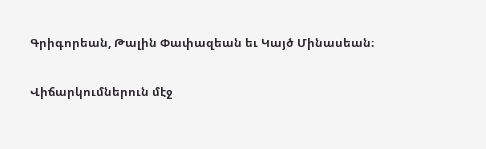Գրիգորեան, Թալին Փափազեան եւ Կայծ Մինասեան։

Վիճարկումներուն մէջ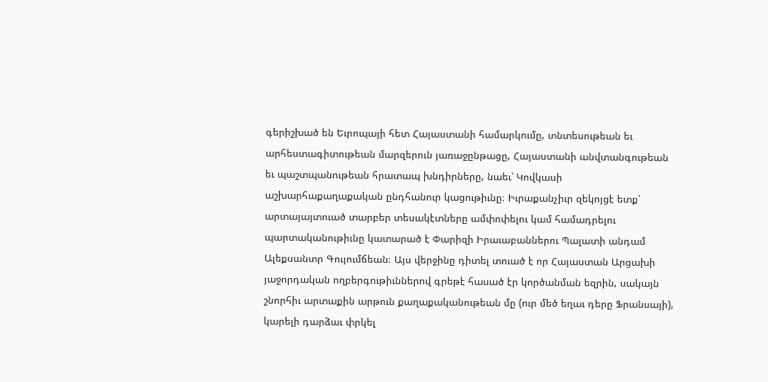գերիշխած են Եւրոպայի հետ Հայաստանի համարկումը, տնտեսութեան եւ արհեստագիտութեան մարզերուն յառաջընթացը, Հայաստանի անվտանգութեան եւ պաշտպանութեան հրատապ խնդիրները, նաեւ՝ Կովկասի աշխարհաքաղաքական ընդհանուր կացութիւնը։ Իւրաքանչիւր զեկոյցէ ետք՝ արտայայտուած տարբեր տեսակէտները ամփոփելու կամ համադրելու պարտականութիւնը կատարած է Փարիզի Իրաւաբաններու Պալատի անդամ Ալեքսանտր Գույումճեան։ Այս վերջինը դիտել տուած է որ Հայաստան Արցախի յաջորդական ողբերգութիւններով գրեթէ հասած էր կործանման եզրին, սակայն շնորհիւ արտաքին արթուն քաղաքականութեան մը (ուր մեծ եղաւ դերը Ֆրանսայի), կարելի դարձաւ փրկել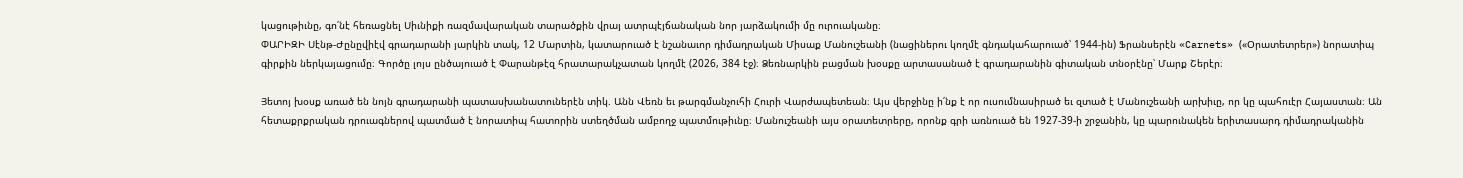կացութիւնը, գո՛նէ հեռացնել Սիւնիքի ռազմավարական տարածքին վրայ ատրպէյճանական նոր յարձակումի մը ուրուականը։
ՓԱՐԻԶԻ Սէնթ-Ժընըվիէվ գրադարանի յարկին տակ, 12 Մարտին, կատարուած է նշանաւոր դիմադրական Միսաք Մանուշեանի (նացիներու կողմէ գնդակահարուած՝ 1944-ին) Ֆրանսերէն «Carnets» («Օրատետրեր») նորատիպ գիրքին ներկայացումը։ Գործը լոյս ընծայուած է Փարանթէզ հրատարակչատան կողմէ (2026, 384 էջ)։ Ձեռնարկին բացման խօսքը արտասանած է գրադարանին գիտական տնօրէնը՝ Մարք Շերէր։

Յետոյ խօսք առած են նոյն գրադարանի պատասխանատուներէն տիկ. Անն Վեռն եւ թարգմանչուհի Հուրի Վարժապետեան։ Այս վերջինը ի՛նք է որ ուսումնասիրած եւ զտած է Մանուշեանի արխիւը, որ կը պահուէր Հայաստան։ Ան հետաքրքրական դրուագներով պատմած է նորատիպ հատորին ստեղծման ամբողջ պատմութիւնը։ Մանուշեանի այս օրատետրերը, որոնք գրի առնուած են 1927-39-ի շրջանին, կը պարունակեն երիտասարդ դիմադրականին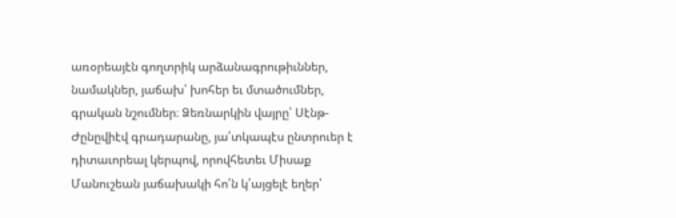առօրեայէն գողտրիկ արձանագրութիւններ, նամակներ, յաճախ՝ խոհեր եւ մտածումներ, գրական նշումներ։ Ձեռնարկին վայրը՝ Սէնթ-Ժընըվիէվ գրադարանը, յա՛տկապէս ընտրուեր է դիտաւորեալ կերպով, որովհետեւ Միսաք Մանուշեան յաճախակի հո՛ն կ՛այցելէ եղեր՝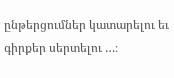ընթերցումներ կատարելու եւ գիրքեր սերտելու …։